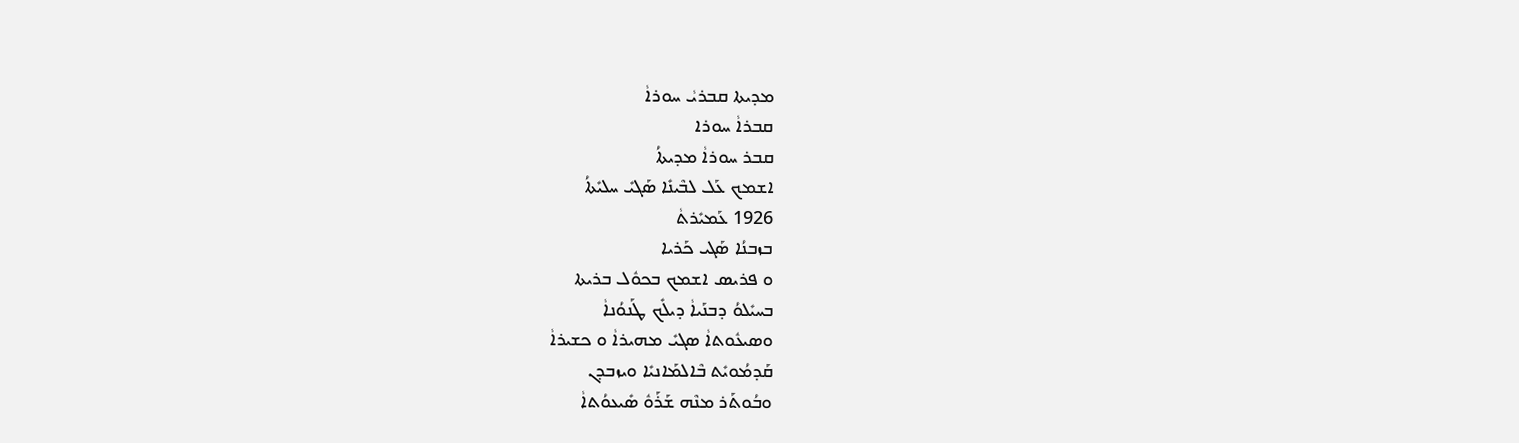ܡܕܝܬܐ ܩܒܪܝܵ ܚܘܪܐܵ
ܩܒܪܐܵ ܚܘܪܐ
ܩܒܪ ܚܘܪܐܵ ܡܕܝܬܐܳ
ܐܫܡܟ ܥܰܠ ܠܒܶܝܢܺܐ ܣܰܓܝܺ ܚܠܝܺܬܐܳ
1926 ܥܰܡܝܺܪܬܵ
ܒܙܒܢܳܐ ܣܰܓܝ ܟܰܪܝܐ
ܘ ܦܪܝܣ ܐܫܡܟ ܒܟܘܽܠ ܒܪܝܬܐ
ܒܚܝܺܠܘܳ ܕܒܢܰܝܐܵ ܕܝܠܺܟ ܛܰܢܘܳܢܐܵ
ܘܣܝܥܽܘܬܐܵ ܣܓܝܺ ܡܗܝܪܐܵ ܘ ܟܫܝܪܐܵ
ܩܰܕܡܳܘܝܺܬ ܒܶܐܠܡܰܐܢܝܺܐ ܘܝܙܒܕܢ
ܘܒܳܘܬܰܪ ܡܢܶܗ ܫܰܪܰܘܽ ܣܺܝܥܘܳܬܐܵ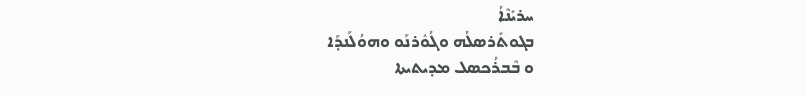ܚܪܝܺܢܶܐܳ
ܒܓܘܬܺܪܣܠܳܗ ܘܓܳܘܽܪܢܰܘ ܘܗܘܳܠܰܢܕܰܐ
ܘ ܒܶܒܪܳܟܣܠ ܡܕܝܬܝܬܐ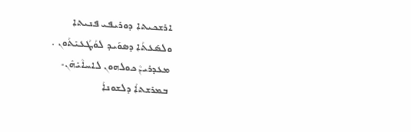ܐܪܫܟܝܬܐ ܕܘܪܝܦܝ ܦܢܝܬܐ
ܘܠܣܺܥܬܳܐ ܕܣܘܰܝܕ ܠܘܳܛܳܥܝܺܬܳܘܢ .
ܡܥܕܪܝܢܵ ܟܘܠܗܘܢ ܠܐܚܐܵܝܺܗܶܢ-
ܒܡܪܫܬܐܳ ܕܠܫܘܢܐܳ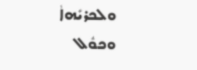ܘܠܟܪܝܺܗܐܵ
ܘܟܘܽܠ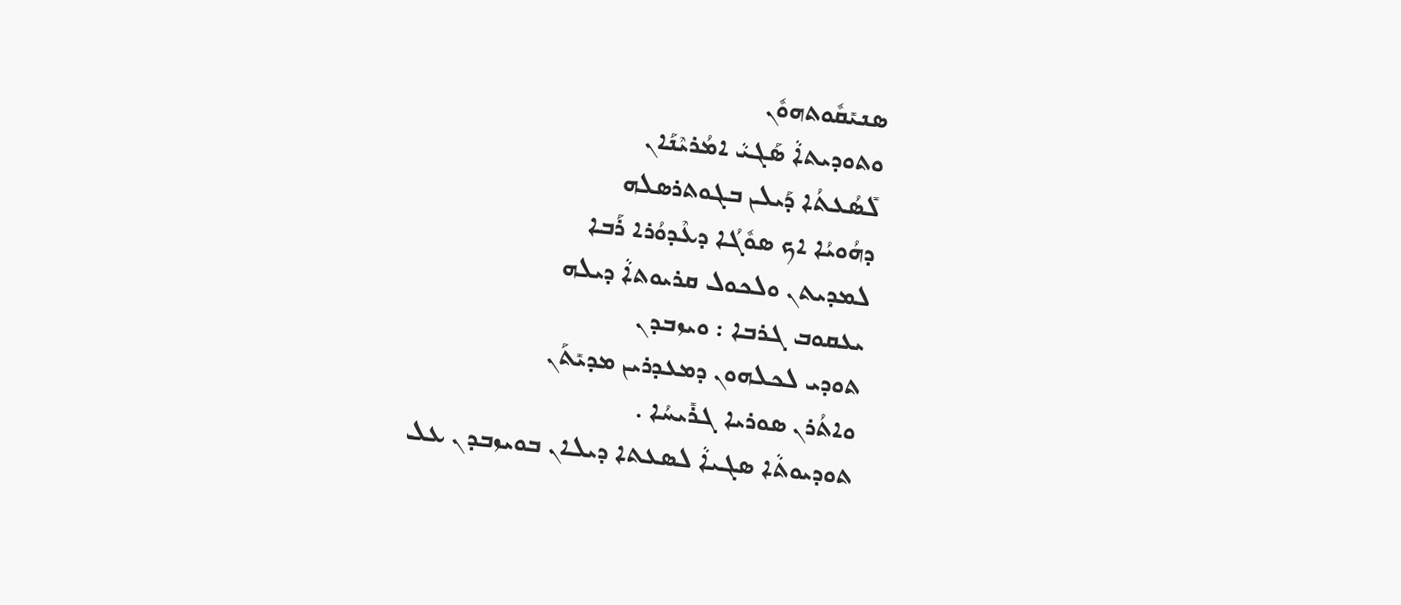ܣܢܝܺܩܽܘܬܗܘܽܢ
ܘܬܘܕܝܬܐܵ ܣܰܓܝܵ ܐܡܳܪܝܶܢܰܐܢ
ܠܺܣܳܥܬܳܐ ܕܰܝܠܢ ܒܓܘܬܪܣܠܗ
ܕܗܳܘܝܳܐ ܐܟ ܣܘܽܓܳܐ ܕܥܶܕܘܳܪܐ ܪܰܒܐ
ܠܡܕܝܬܢ ܘܠܟܘܠ ܩܪܝܘܬܐܵ ܕܝܠܗ
ܝܥܩܘܒ ܓܪܒܐ : ܘܝܙܒܕܢ
ܬܘܕܝ ܠܟܠܗܘܢ ܕܡܥܕܪܝܢ ܡܕܝܺܬܰܢ
ܘܐܬܳܪܢ ܣܘܪܝܐ ܓܪܺܝܚܳܐ .
ܬܘܕܝܘܬܵܐ ܣܓܝܐܵ ܠܣܥܬܐ ܕܝܠܐܢ ܒܘܝܙܒܕܢ ܥܠ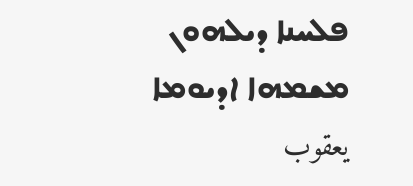ܦܠܚܢܐ ܕܝܠܗܘܢ ܡܫܡܗܐ ܐܕܝܘܡܐ
يعقوب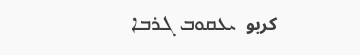كربو  ܝܥܩܘܒ ܓܪܒܐ